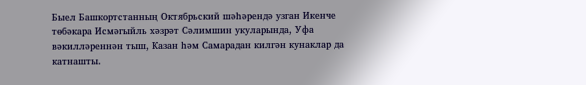Быел Башкортстанның Октябрьский шәһәрендә узган Икенче төбәкара Исмәгыйль хәзрәт Сәлимшин укуларында, Уфа вәкилләреннән тыш, Казан һәм Самарадан килгән кунаклар да катнашты.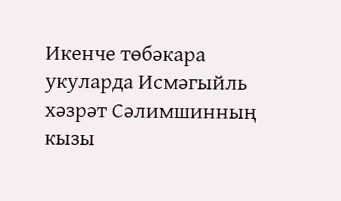Икенче төбәкара укуларда Исмәгыйль хәзрәт Сәлимшинның кызы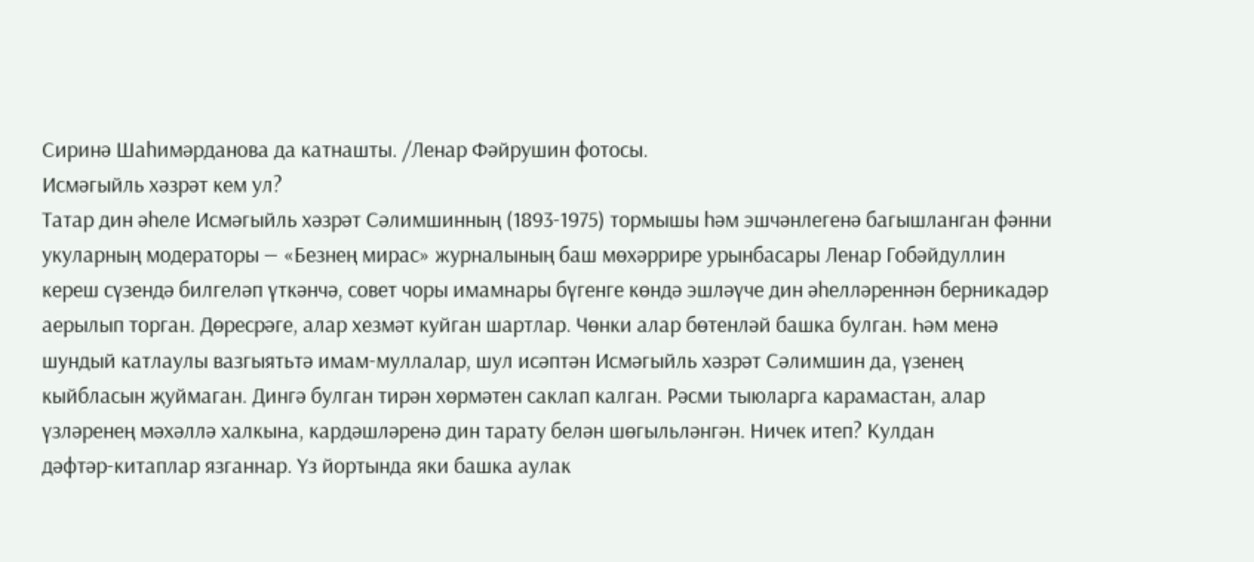Сиринә Шаһимәрданова да катнашты. /Ленар Фәйрушин фотосы.
Иcмәгыйль хәзрәт кем ул?
Татар дин әһеле Исмәгыйль хәзрәт Сәлимшинның (1893-1975) тормышы һәм эшчәнлегенә багышланган фәнни укуларның модераторы — «Безнең мирас» журналының баш мөхәррире урынбасары Ленар Гобәйдуллин кереш сүзендә билгеләп үткәнчә, совет чоры имамнары бүгенге көндә эшләүче дин әһелләреннән берникадәр аерылып торган. Дөресрәге, алар хезмәт куйган шартлар. Чөнки алар бөтенләй башка булган. Һәм менә шундый катлаулы вазгыятьтә имам‑муллалар, шул исәптән Исмәгыйль хәзрәт Сәлимшин да, үзенең кыйбласын җуймаган. Дингә булган тирән хөрмәтен саклап калган. Рәсми тыюларга карамастан, алар үзләренең мәхәллә халкына, кардәшләренә дин тарату белән шөгыльләнгән. Ничек итеп? Кулдан дәфтәр‑китаплар язганнар. Үз йортында яки башка аулак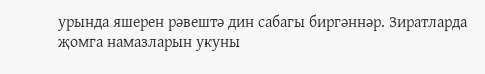урында яшерен рәвештә дин сабагы биргәннәр. Зиратларда җомга намазларын укуны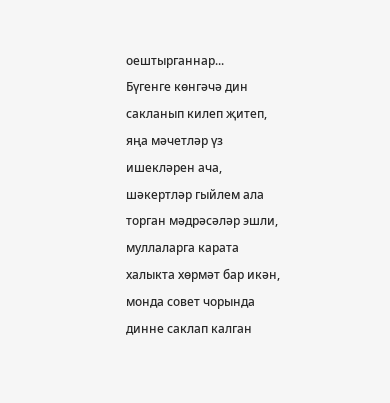оештырганнар...
Бүгенге көнгәчә дин сакланып килеп җитеп, яңа мәчетләр үз ишекләрен ача, шәкертләр гыйлем ала торган мәдрәсәләр эшли, муллаларга карата халыкта хөрмәт бар икән, монда совет чорында динне саклап калган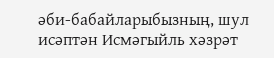әби‑бабайларыбызның, шул исәптән Исмәгыйль хәзрәт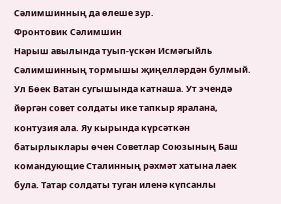Сәлимшинның да өлеше зур.
Фронтовик Сәлимшин
Нарыш авылында туып‑үскән Исмәгыйль Сәлимшинның тормышы җиңелләрдән булмый. Ул Бөек Ватан сугышында катнаша. Ут эчендә йөргән совет солдаты ике тапкыр яралана, контузия ала. Яу кырында күрсәткән батырлыклары өчен Советлар Союзының Баш командующие Сталинның рәхмәт хатына лаек була. Татар солдаты туган иленә күпсанлы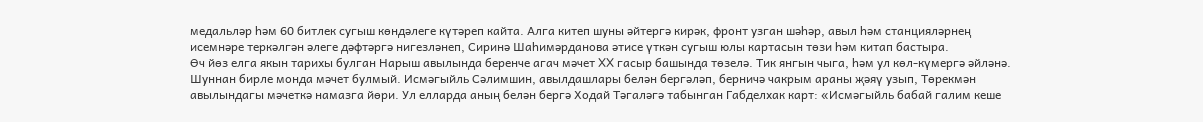медальләр һәм 60 битлек сугыш көндәлеге күтәреп кайта. Алга китеп шуны әйтергә кирәк, фронт узган шәһәр, авыл һәм станцияләрнең исемнәре теркәлгән әлеге дәфтәргә нигезләнеп, Сиринә Шаһимәрданова әтисе үткән сугыш юлы картасын төзи һәм китап бастыра.
Өч йөз елга якын тарихы булган Нарыш авылында беренче агач мәчет XX гасыр башында төзелә. Тик янгын чыга, һәм ул көл‑күмергә әйләнә. Шуннан бирле монда мәчет булмый. Исмәгыйль Сәлимшин, авылдашлары белән бергәләп, берничә чакрым араны җәяү узып, Төрекмән авылындагы мәчеткә намазга йөри. Ул елларда аның белән бергә Ходай Тәгаләгә табынган Габделхак карт: «Исмәгыйль бабай галим кеше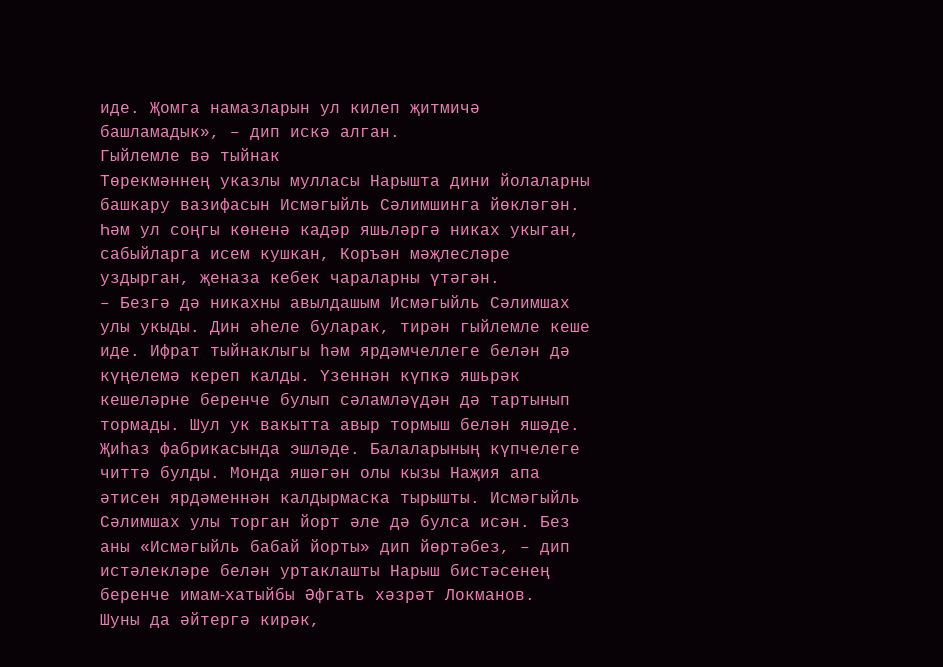иде. Җомга намазларын ул килеп җитмичә башламадык», – дип искә алган.
Гыйлемле вә тыйнак
Төрекмәннең указлы мулласы Нарышта дини йолаларны башкару вазифасын Исмәгыйль Сәлимшинга йөкләгән. Һәм ул соңгы көненә кадәр яшьләргә никах укыган, сабыйларга исем кушкан, Коръән мәҗлесләре уздырган, җеназа кебек чараларны үтәгән.
– Безгә дә никахны авылдашым Исмәгыйль Сәлимшах улы укыды. Дин әһеле буларак, тирән гыйлемле кеше иде. Ифрат тыйнаклыгы һәм ярдәмчеллеге белән дә күңелемә кереп калды. Үзеннән күпкә яшьрәк кешеләрне беренче булып сәламләүдән дә тартынып тормады. Шул ук вакытта авыр тормыш белән яшәде. Җиһаз фабрикасында эшләде. Балаларының күпчелеге читтә булды. Монда яшәгән олы кызы Наҗия апа әтисен ярдәменнән калдырмаска тырышты. Исмәгыйль Сәлимшах улы торган йорт әле дә булса исән. Без аны «Исмәгыйль бабай йорты» дип йөртәбез, – дип истәлекләре белән уртаклашты Нарыш бистәсенең беренче имам‑хатыйбы Әфгать хәзрәт Локманов.
Шуны да әйтергә кирәк,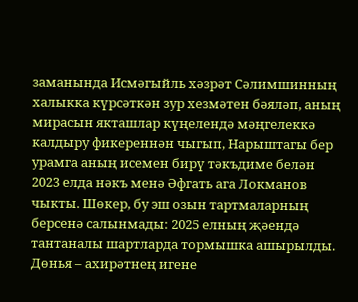заманында Исмәгыйль хәзрәт Сәлимшинның халыкка күрсәткән зур хезмәтен бәяләп, аның мирасын якташлар күңелендә мәңгелеккә калдыру фикереннән чыгып, Нарыштагы бер урамга аның исемен бирү тәкъдиме белән 2023 елда нәкъ менә Әфгать ага Локманов чыкты. Шөкер, бу эш озын тартмаларның берсенә салынмады: 2025 елның җәендә тантаналы шартларда тормышка ашырылды.
Дөнья – ахирәтнең игене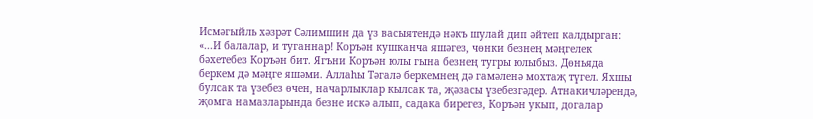Исмәгыйль хәзрәт Сәлимшин да үз васыятендә нәкъ шулай дип әйтеп калдырган: «...И балалар, и туганнар! Коръән кушканча яшәгез, чөнки безнең мәңгелек бәхетебез Коръән бит. Ягъни Коръән юлы гына безнең тугры юлыбыз. Дөньяда беркем дә мәңге яшәми. Аллаһы Тәгалә беркемнең дә гамәленә мохтаҗ түгел. Яхшы булсак та үзебез өчен, начарлыклар кылсак та, җәзасы үзебезгәдер. Атнакичләрендә, җомга намазларында безне искә алып, садака бирегез, Коръән укып, догалар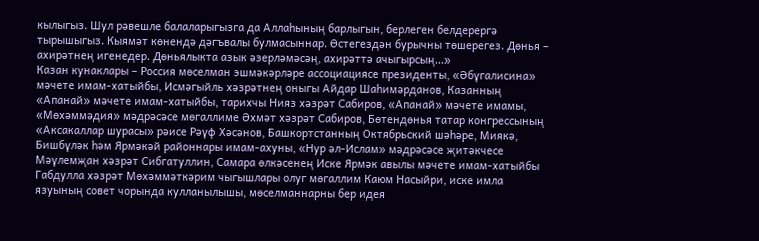кылыгыз. Шул рәвешле балаларыгызга да Аллаһының барлыгын, берлеген белдерергә тырышыгыз. Кыямәт көнендә дәгъвалы булмасыннар. Өстегездән бурычны төшерегез. Дөнья – ахирәтнең игенедер. Дөньялыкта азык әзерләмәсәң, ахирәттә ачыгырсың...»
Казан кунаклары – Россия мөселман эшмәкәрләре ассоциациясе президенты, «Әбүгалисина» мәчете имам‑хатыйбы, Исмәгыйль хәзрәтнең оныгы Айдар Шаһимәрданов, Казанның «Апанай» мәчете имам‑хатыйбы, тарихчы Нияз хәзрәт Сабиров, «Апанай» мәчете имамы, «Мөхәммәдия» мәдрәсәсе мөгаллиме Әхмәт хәзрәт Сабиров, Бөтендөнья татар конгрессының «Аксакаллар шурасы» рәисе Рәүф Хәсәнов, Башкортстанның Октябрьский шәһәре, Миякә, Бишбүләк һәм Ярмәкәй районнары имам‑ахуны, «Нур әл-Ислам» мәдрәсәсе җитәкчесе Мәүлемҗан хәзрәт Сибгатуллин, Самара өлкәсенең Иске Ярмәк авылы мәчете имам‑хатыйбы Габдулла хәзрәт Мөхәммәткәрим чыгышлары олуг мөгаллим Каюм Насыйри, иске имла язуының совет чорында кулланылышы, мөселманнарны бер идея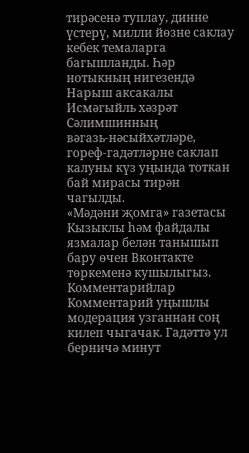тирәсенә туплау, динне үстерү, милли йөзне саклау кебек темаларга багышланды. Һәр нотыкның нигезендә Нарыш аксакалы Исмәгыйль хәзрәт Сәлимшинның вәгазь‑нәсыйхәтләре, гореф‑гадәтләрне саклап калуны күз уңында тоткан бай мирасы тирән чагылды.
«Мәдәни җомга» газетасы
Кызыклы һәм файдалы язмалар белән танышып бару өчен Вконтакте төркеменә кушылыгыз.
Комментарийлар
Комментарий уңышлы модерация узганнан соң килеп чыгачак. Гадәттә ул берничә минут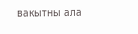вакытны ала